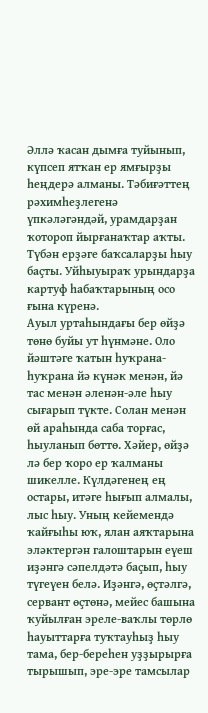Әллә ҡасан дымға туйынып, күпсеп ятҡан ер ямғырҙы һеңдерә алманы. Тәбиғәттең рәхимһеҙлегенә үпкәләгәндәй, урамдарҙан ҡотороп йырғанаҡтар аҡты. Түбән ерҙәге баҡсаларҙы һыу баҫты. Уйһыуыраҡ урындарҙа картуф һабаҡтарының осо ғына күренә.
Ауыл уртаһындағы бер өйҙә төнө буйы ут һүнмәне. Оло йәштәге ҡатын һуҡрана-һуҡрана йә күнәк менән, йә тас менән әленән-әле һыу сығарып түкте. Солан менән өй араһында саба торғас, һыуланып бөттө. Хәйер, өйҙә лә бер ҡоро ер ҡалманы шикелле. Күлдәгенең ең остары, итәге һығып алмалы, лыс һыу. Уның кейемендә ҡайғыһы юҡ, ялан аяҡтарына эләктергән галоштарын еүеш иҙәнгә сәпелдәтә баҫып, һыу түгеүен белә. Иҙәнгә, өҫтәлгә, сервант өҫтөнә, мейес башына ҡуйылған эреле-ваҡлы төрлө һауыттарға туҡтауһыҙ һыу тама, бер-береһен уҙҙырырға тырышып, эре-эре тамсылар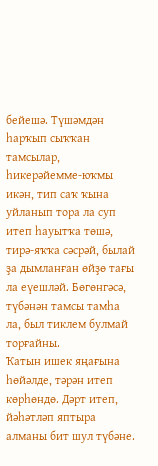бейешә. Түшәмдән һарҡып сыҡҡан тамсылар, һикерәйемме-юҡмы икән, тип саҡ ҡына уйланып тора ла суп итеп һауытҡа төшә, тирә-яҡҡа сәсрәй, былай ҙа дымланған өйҙө тағы ла еүешләй. Бөгөнгәсә, түбәнән тамсы тамһа ла, был тиклем булмай торғайны.
Ҡатын ишек яңағына һөйәлде, тәрән итеп көрһөндө. Дәрт итеп, йәһәтләп яптыра алманы бит шул түбәне.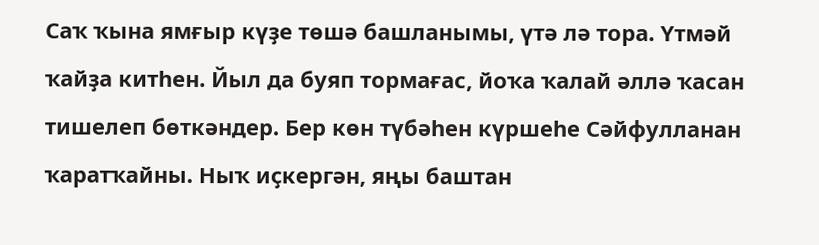Саҡ ҡына ямғыр күҙе төшә башланымы, үтә лә тора. Үтмәй ҡайҙа китһен. Йыл да буяп тормағас, йоҡа ҡалай әллә ҡасан тишелеп бөткәндер. Бер көн түбәһен күршеһе Сәйфулланан ҡаратҡайны. Ныҡ иҫкергән, яңы баштан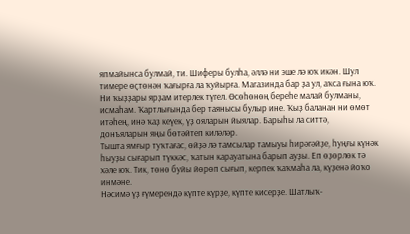япмайынса булмай, ти. Шиферы булһа, әллә ни эше лә юҡ икән. Шул тимере өҫтөнән ҡағырға ла ҡуйырға. Магазинда бар ҙа ул, аҡса ғына юҡ. Ни ҡыҙҙары ярҙам итерлек түгел. Өсөһөнөң береһе малай булманы, исмаһам. Ҡартлығында бер таянысы булыр ине. Ҡыҙ баланан ни өмөт итәһең, инә ҡаҙ кеүек, үҙ ояларын йыялар. Барыһы ла ситтә, донъяларын яңы бөтәйтеп киләләр.
Тышта ямғыр туҡтағас, өйҙә лә тамсылар тамыуы һирәгәйҙе, һуңғы күнәк һыуҙы сығарып түккәс, ҡатын карауатына барып ауҙы. Еп өҙөрлөк тә хәле юҡ. Тик, төнө буйы йөрөп сығып, керпек ҡаҡмаһа ла, күҙенә йоҡо инмәне.
Нәсимә үҙ ғүмерендә күпте күрҙе, күпте кисерҙе. Шатлыҡ-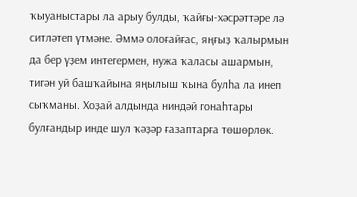ҡыуаныстары ла арыу булды, ҡайғы-хәсрәттәре лә ситләтеп үтмәне. Әммә олоғайғас, яңғыҙ ҡалырмын да бер үҙем интегермен, нужа ҡаласы ашармын, тигән уй башҡайына яңылыш ҡына булһа ла инеп сыҡманы. Хоҙай алдында ниндәй гонаһтары булғандыр инде шул ҡәҙәр ғазаптарға төшөрлөк.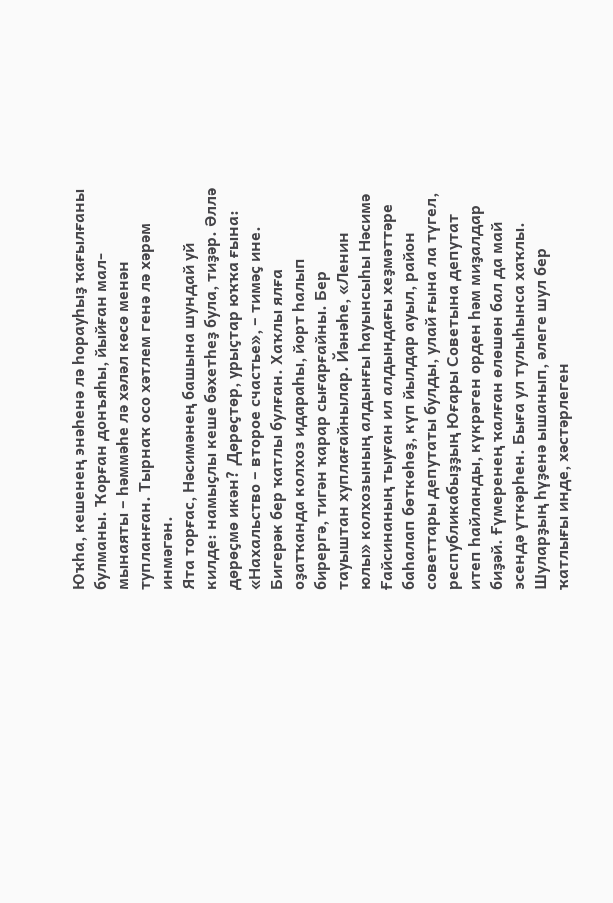Юҡһа, кешенең энәһенә лә һорауһыҙ ҡағылғаны булманы. Ҡорған донъяһы, йыйған мал- мынаяты – һәммәһе лә хәләл көсө менән тупланған. Тырнаҡ осо хәтлем генә лә хәрәм инмәгән.
Ята торғас, Нәсимәнең башына шундай уй килде: намыҫлы кеше бәхетһеҙ була, тиҙәр. Әллә дөрөҫмө икән? Дөрөҫтөр, урыҫтар юҡҡа ғына: «Нахальство – второе счастье», – тимәҫ ине. Бигерәк бер ҡатлы булған. Хаҡлы ялға оҙатҡанда колхоз идараһы, йорт һалып бирергә, тигән ҡарар сығарғайны. Бер тауыштан хуплағайнылар. Йәнәһе, «Ленин юлы» колхозының алдынғы һауынсыһы Нәсимә Ғайсинаның тыуған ил алдындағы хеҙмәттәре баһалап бөткөһөҙ, күп йылдар ауыл, район советтары депутаты булды, улай ғына ла түгел, республикабыҙҙың Юғары Советына депутат итеп һайланды, күкрәген орден һәм миҙалдар биҙәй. Ғүмеренең ҡалған өлөшөн бал да май эсендә үткәрһен. Быға ул тулыһынса хаҡлы. Шуларҙың һүҙенә ышанып, әлеге шул бер ҡатлығы инде, хәстәрлеген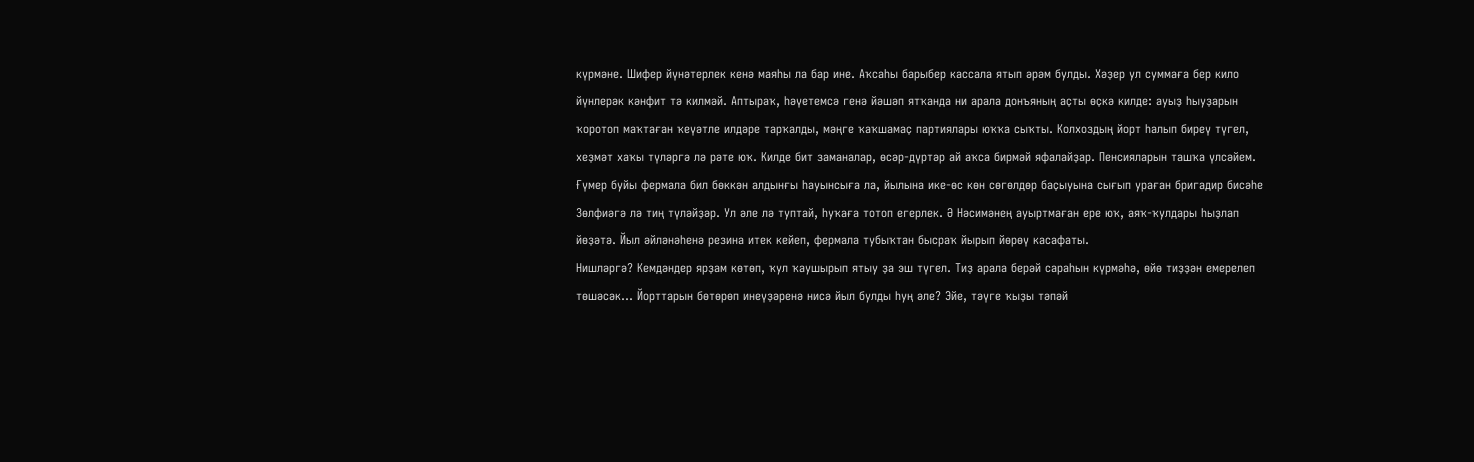күрмәне. Шифер йүнәтерлек кенә маяһы ла бар ине. Аҡсаһы барыбер кассала ятып әрәм булды. Хәҙер ул суммаға бер кило йүнлерәк кәнфит тә килмәй. Аптыраҡ, һәүетемсә генә йәшәп ятҡанда ни арала донъяның аҫты өҫкә килде: ауыҙ һыуҙарын ҡоротоп маҡтаған ҡеүәтле илдәре тарҡалды, мәңге ҡаҡшамаҫ партиялары юҡҡа сыҡты. Колхоздың йорт һалып биреү түгел, хеҙмәт хаҡы түләргә лә рәте юҡ. Килде бит заманалар, өсәр-дүртәр ай аҡса бирмәй яфалайҙар. Пенсияларын ташҡа үлсәйем. Ғүмер буйы фермала бил бөккән алдынғы һауынсыға ла, йылына ике-өс көн сөгөлдөр баҫыуына сығып ураған бригадир бисәһе Зөлфиәгә лә тиң түләйҙәр. Ул әле лә туптай, һуҡаға тотоп егерлек. Ә Нәсимәнең ауыртмаған ере юҡ, аяҡ-ҡулдары һыҙлап йөҙәтә. Йыл әйләнәһенә резина итек кейеп, фермала тубыҡтан бысраҡ йырып йөрөү касафаты.
Нишләргә? Кемдәндер ярҙам көтөп, ҡул ҡаушырып ятыу ҙа эш түгел. Тиҙ арала берәй сараһын күрмәһә, өйө тиҙҙән емерелеп төшәсәк... Йорттарын бөтөрөп инеүҙәренә нисә йыл булды һуң әле? Эйе, тәүге ҡыҙы тәпәй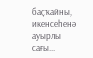баҫҡайны, икенсеһенә ауырлы сағы...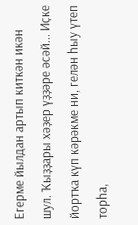Егерме йылдан артып киткән икән шул. Ҡыҙҙары хәҙер үҙҙәре әсәй... Иҫке йортҡа күп кәрәкме ни, гелән һыу үтеп торһа,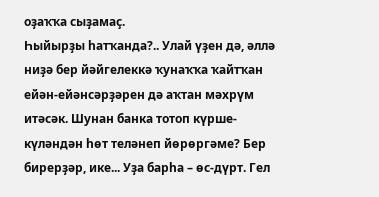оҙаҡҡа сыҙамаҫ.
Һыйырҙы һатҡанда?.. Улай үҙен дә, әллә ниҙә бер йәйгелеккә ҡунаҡҡа ҡайтҡан ейән-ейәнсәрҙәрен дә аҡтан мәхрүм итәсәк. Шунан банка тотоп күрше-күләндән һөт теләнеп йөрөргәме? Бер бирерҙәр, ике... Уҙа барһа – өс-дүрт. Гел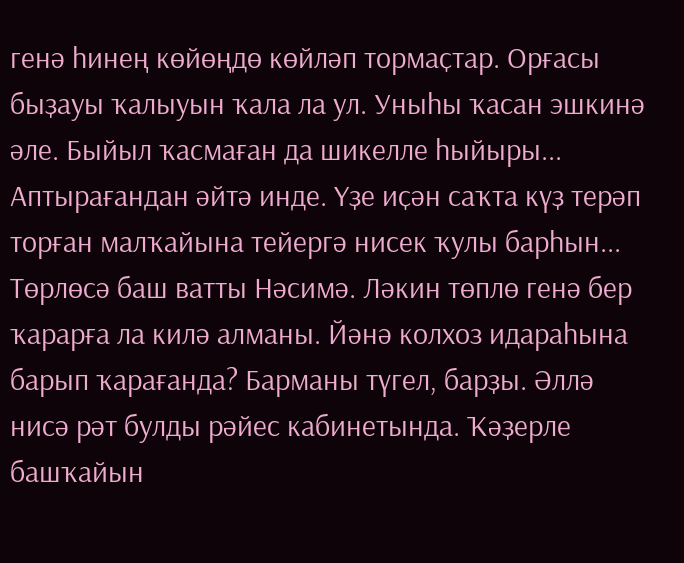генә һинең көйөңдө көйләп тормаҫтар. Орғасы быҙауы ҡалыуын ҡала ла ул. Уныһы ҡасан эшкинә әле. Быйыл ҡасмаған да шикелле һыйыры... Аптырағандан әйтә инде. Үҙе иҫән саҡта күҙ терәп торған малҡайына тейергә нисек ҡулы барһын...
Төрлөсә баш ватты Нәсимә. Ләкин төплө генә бер ҡарарға ла килә алманы. Йәнә колхоз идараһына барып ҡарағанда? Барманы түгел, барҙы. Әллә нисә рәт булды рәйес кабинетында. Ҡәҙерле башҡайын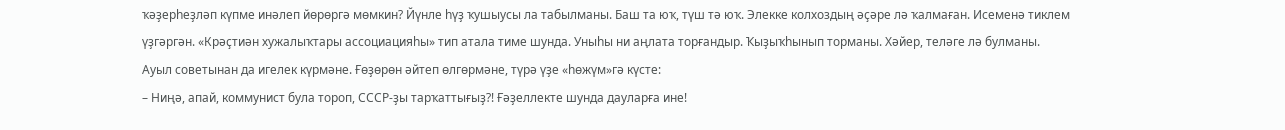ҡәҙерһеҙләп күпме инәлеп йөрөргә мөмкин? Йүнле һүҙ ҡушыусы ла табылманы. Баш та юҡ, түш тә юҡ. Элекке колхоздың әҫәре лә ҡалмаған. Исеменә тиклем үҙгәргән. «Крәҫтиән хужалыҡтары ассоциацияһы» тип атала тиме шунда. Уныһы ни аңлата торғандыр. Ҡыҙыҡһынып торманы. Хәйер, теләге лә булманы.
Ауыл советынан да игелек күрмәне. Ғөҙөрөн әйтеп өлгөрмәне, түрә үҙе «һөжүм»гә күсте:
– Ниңә, апай, коммунист була тороп, СССР-ҙы тарҡаттығыҙ?! Ғәҙеллекте шунда дауларға ине!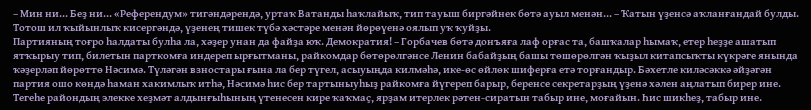– Мин ни... Беҙ ни... «Референдум» тигәндәрендә, уртаҡ Ватанды һаҡлайыҡ, тип тауыш биргәйнек бөтә ауыл менән... – Ҡатын үҙенсә аҡланғандай булды. Тотош ил ҡыйынлыҡ кисергәндә, үҙенең тишек түбә хәстәре менән йөрөүенә оялып уҡ ҡуйҙы.
Партияның тоғро һалдаты булһа ла, хәҙер унан да файҙа юҡ. Демократия! – Горбачев бөтә донъяға лаф орғас та, башҡалар һымаҡ, етер һеҙҙе ашатып ятҡырыу тип, билетын парткомға индереп ырғытманы, райкомдар бөтөрөлгәнсе Ленин бабайҙың башы төшөрөлгән ҡыҙыл китапсыҡты күкрәге янында ҡәҙерләп йөрөттө Нәсимә. Түләгән взностары ғына ла бер түгел, асыуыңда килмәһә, ике-өс өйлөк шиферға етә торғандыр. Бәхетле киләсәккә әйҙәгән партия ошо көндә һаман хакимлыҡ итһә, Нәсимә һис бер тартыныуһыҙ райкомға йүгереп барыр, беренсе секретарҙың үҙенә хәлен аңлатып бирер ине. Тегеһе райондың элекке хеҙмәт алдынғыһының үтенесен кире ҡаҡмаҫ, ярҙам итерлек рәтен-сиратын табыр ине, моғайын. Һис шикһеҙ, табыр ине.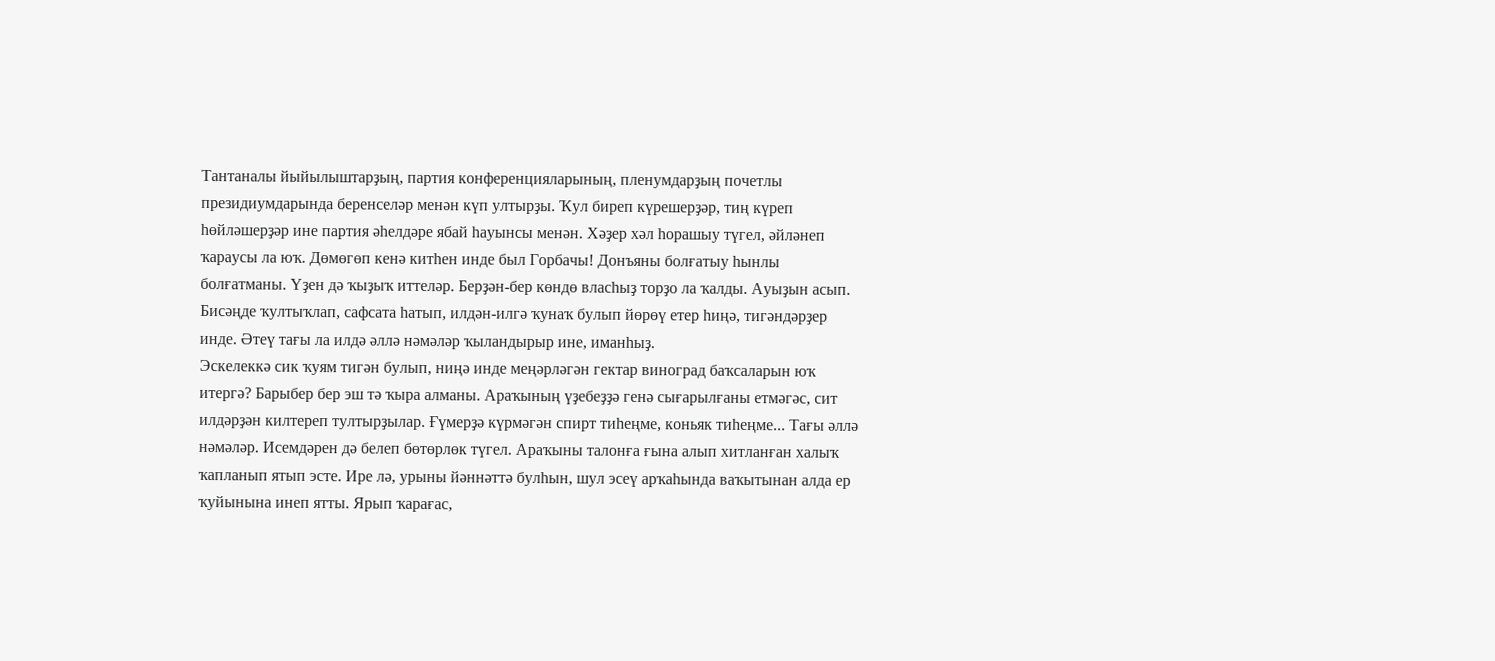Тантаналы йыйылыштарҙың, партия конференцияларының, пленумдарҙың почетлы президиумдарында беренселәр менән күп ултырҙы. Ҡул биреп күрешерҙәр, тиң күреп һөйләшерҙәр ине партия әһелдәре ябай һауынсы менән. Хәҙер хәл һорашыу түгел, әйләнеп ҡараусы ла юҡ. Дөмөгөп кенә китһен инде был Горбачы! Донъяны болғатыу һынлы болғатманы. Үҙен дә ҡыҙыҡ иттеләр. Берҙән-бер көндө власһыҙ торҙо ла ҡалды. Ауыҙын асып. Бисәңде ҡултыҡлап, сафсата һатып, илдән-илгә ҡунаҡ булып йөрөү етер һиңә, тигәндәрҙер инде. Әтеү тағы ла илдә әллә нәмәләр ҡыландырыр ине, иманһыҙ.
Эскелеккә сик ҡуям тигән булып, ниңә инде меңәрләгән гектар виноград баҡсаларын юҡ итергә? Барыбер бер эш тә ҡыра алманы. Араҡының үҙебеҙҙә генә сығарылғаны етмәгәс, сит илдәрҙән килтереп тултырҙылар. Ғүмерҙә күрмәгән спирт тиһеңме, коньяк тиһеңме... Тағы әллә нәмәләр. Исемдәрен дә белеп бөтөрлөк түгел. Араҡыны талонға ғына алып хитланған халыҡ ҡапланып ятып эсте. Ире лә, урыны йәннәттә булһын, шул эсеү арҡаһында ваҡытынан алда ер ҡуйынына инеп ятты. Ярып ҡарағас,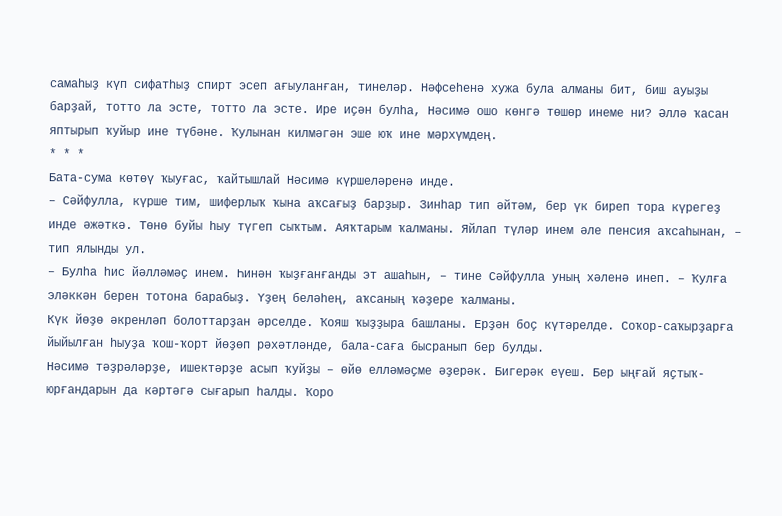самаһыҙ күп сифатһыҙ спирт эсеп ағыуланған, тинеләр. Нәфсеһенә хужа була алманы бит, биш ауыҙы барҙай, тотто ла эсте, тотто ла эсте. Ире иҫән булһа, Нәсимә ошо көнгә төшөр инеме ни? Әллә ҡасан яптырып ҡуйыр ине түбәне. Ҡулынан килмәгән эше юҡ ине мәрхүмдең.
* * *
Бата-сума көтөү ҡыуғас, ҡайтышлай Нәсимә күршеләренә инде.
– Сәйфулла, күрше тим, шиферлыҡ ҡына аҡсағыҙ барҙыр. Зинһар тип әйтәм, бер үк биреп тора күрегеҙ инде әжәткә. Төнө буйы һыу түгеп сыҡтым. Аяҡтарым ҡалманы. Яйлап түләр инем әле пенсия аҡсаһынан, – тип ялынды ул.
– Булһа һис йәлләмәҫ инем. Һинән ҡыҙғанғанды эт ашаһын, – тине Сәйфулла уның хәленә инеп. – Ҡулға эләккән берен тотона барабыҙ. Үҙең беләһең, аҡсаның ҡәҙере ҡалманы.
Күк йөҙө әкренләп болоттарҙан әрселде. Ҡояш ҡыҙҙыра башланы. Ерҙән боҫ күтәрелде. Соҡор-саҡырҙарға йыйылған һыуҙа ҡош-ҡорт йөҙөп рәхәтләнде, бала-саға бысранып бер булды.
Нәсимә тәҙрәләрҙе, ишектәрҙе асып ҡуйҙы – өйө елләмәҫме әҙерәк. Бигерәк еүеш. Бер ыңғай яҫтыҡ-юрғандарын да кәртәгә сығарып һалды. Ҡоро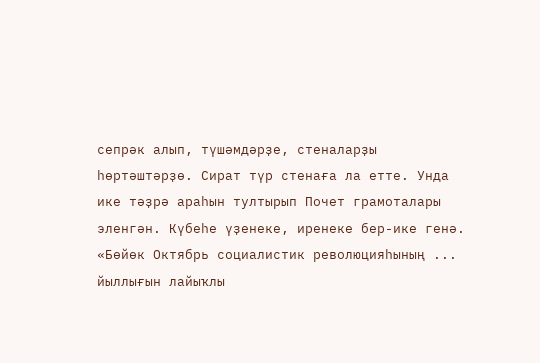сепрәк алып, түшәмдәрҙе, стеналарҙы һөртәштәрҙө. Сират түр стенаға ла етте. Унда ике тәҙрә араһын тултырып Почет грамоталары эленгән. Күбеһе үҙенеке, иренеке бер-ике генә. «Бөйөк Октябрь социалистик революцияһының ... йыллығын лайыҡлы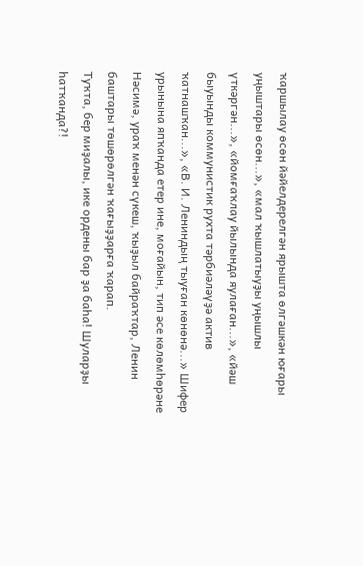ҡаршылау өсөн йәйелдерелгән ярышта өлгәшкән юғары уңыштары өсөн...», «мал ҡышлатыуҙы уңышлы үткәргән...», «йомғаҡлау йылында яулаған...», «йәш быуынды коммунистик рухта тәрбиәләүҙә актив ҡатнашҡан...», «В. И. Лениндың тыуған көнөнә...» Шифер урынына япҡанда етер ине, моғайын, тип әсе көлөмһөрәне Нәсимә, ураҡ менән сүкеш, ҡыҙыл байраҡтар, Ленин баштары төшөрөлгән ҡағыҙҙарға ҡарап.
Туҡта, бер миҙалы, ике ордены бар ҙа баһа! Шуларҙы һатҡанда?!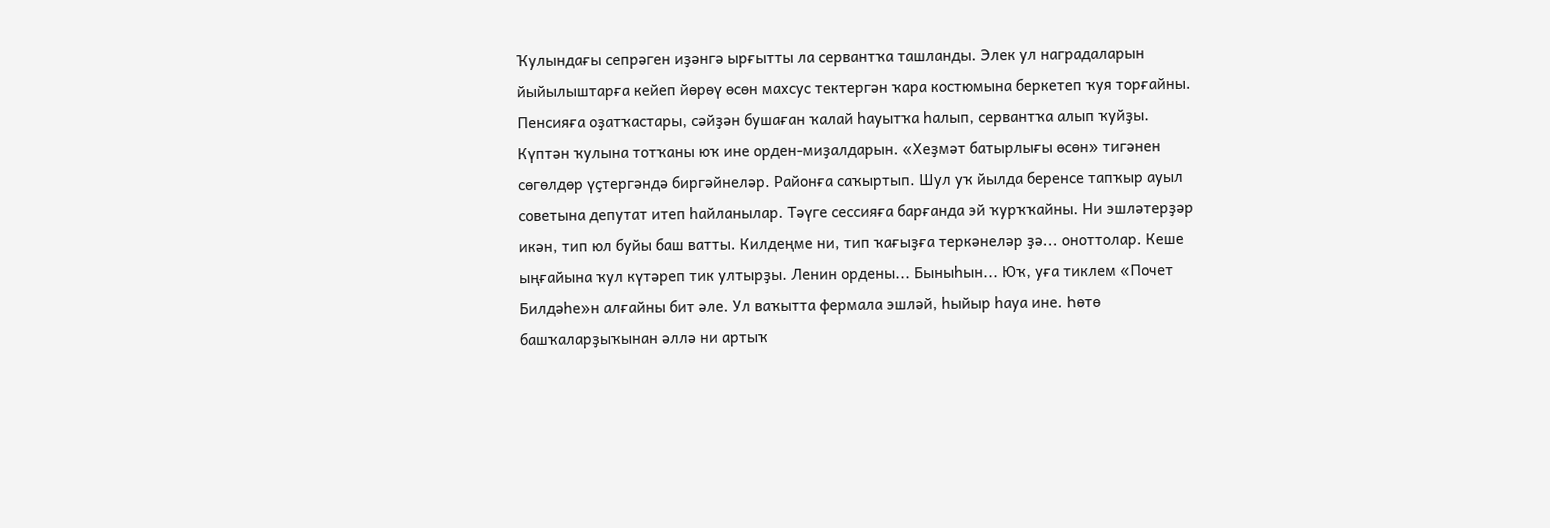Ҡулындағы сепрәген иҙәнгә ырғытты ла сервантҡа ташланды. Элек ул наградаларын йыйылыштарға кейеп йөрөү өсөн махсус тектергән ҡара костюмына беркетеп ҡуя торғайны. Пенсияға оҙатҡастары, сәйҙән бушаған ҡалай һауытҡа һалып, сервантҡа алып ҡуйҙы. Күптән ҡулына тотҡаны юҡ ине орден-миҙалдарын. «Хеҙмәт батырлығы өсөн» тигәнен сөгөлдөр үҫтергәндә биргәйнеләр. Районға саҡыртып. Шул уҡ йылда беренсе тапҡыр ауыл советына депутат итеп һайланылар. Тәүге сессияға барғанда эй ҡурҡҡайны. Ни эшләтерҙәр икән, тип юл буйы баш ватты. Килдеңме ни, тип ҡағыҙға теркәнеләр ҙә... оноттолар. Кеше ыңғайына ҡул күтәреп тик ултырҙы. Ленин ордены... Быныһын... Юҡ, уға тиклем «Почет Билдәһе»н алғайны бит әле. Ул ваҡытта фермала эшләй, һыйыр һауа ине. Һөтө башҡаларҙыҡынан әллә ни артыҡ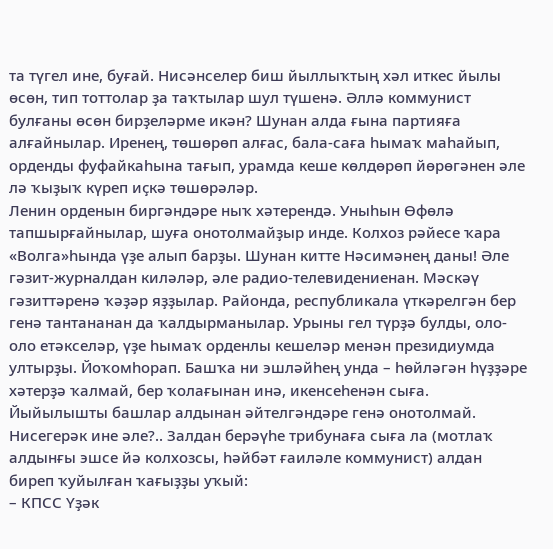та түгел ине, буғай. Нисәнселер биш йыллыҡтың хәл иткес йылы өсөн, тип тоттолар ҙа таҡтылар шул түшенә. Әллә коммунист булғаны өсөн бирҙеләрме икән? Шунан алда ғына партияға алғайнылар. Иренең, төшөрөп алғас, бала-саға һымаҡ маһайып, орденды фуфайкаһына тағып, урамда кеше көлдөрөп йөрөгәнен әле лә ҡыҙыҡ күреп иҫкә төшөрәләр.
Ленин орденын биргәндәре ныҡ хәтерендә. Уныһын Өфөлә тапшырғайнылар, шуға онотолмайҙыр инде. Колхоз рәйесе ҡара «Волга»һында үҙе алып барҙы. Шунан китте Нәсимәнең даны! Әле гәзит-журналдан киләләр, әле радио-телевидениенан. Мәскәү гәзиттәренә ҡәҙәр яҙҙылар. Районда, республикала үткәрелгән бер генә тантананан да ҡалдырманылар. Урыны гел түрҙә булды, оло-оло етәкселәр, үҙе һымаҡ орденлы кешеләр менән президиумда ултырҙы. Йоҡомһорап. Башҡа ни эшләйһең унда – һөйләгән һүҙҙәре хәтерҙә ҡалмай, бер ҡолағынан инә, икенсеһенән сыға. Йыйылышты башлар алдынан әйтелгәндәре генә онотолмай. Нисегерәк ине әле?.. Залдан берәүһе трибунаға сыға ла (мотлаҡ алдынғы эшсе йә колхозсы, һәйбәт ғаиләле коммунист) алдан биреп ҡуйылған ҡағыҙҙы уҡый:
– КПСС Үҙәк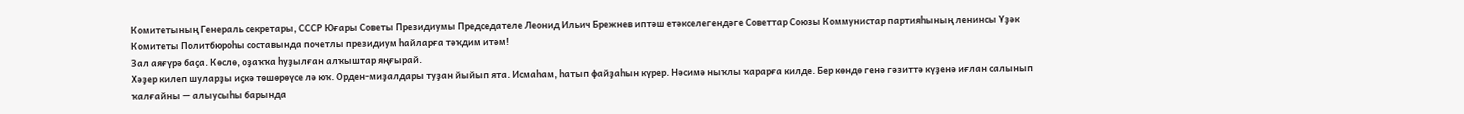Комитетының Генераль секретары, СССР Юғары Советы Президиумы Председателе Леонид Ильич Брежнев иптәш етәкселегендәге Советтар Союзы Коммунистар партияһының ленинсы Үҙәк Комитеты Политбюроһы составында почетлы президиум һайларға тәҡдим итәм!
Зал аяғүрә баҫа. Көслө, оҙаҡҡа һуҙылған алҡыштар яңғырай.
Хәҙер килеп шуларҙы иҫкә төшөрөүсе лә юҡ. Орден-миҙалдары туҙан йыйып ята. Исмаһам, һатып файҙаһын күрер. Нәсимә ныҡлы ҡарарға килде. Бер көндө генә гәзиттә күҙенә иғлан салынып ҡалғайны — алыусыһы барында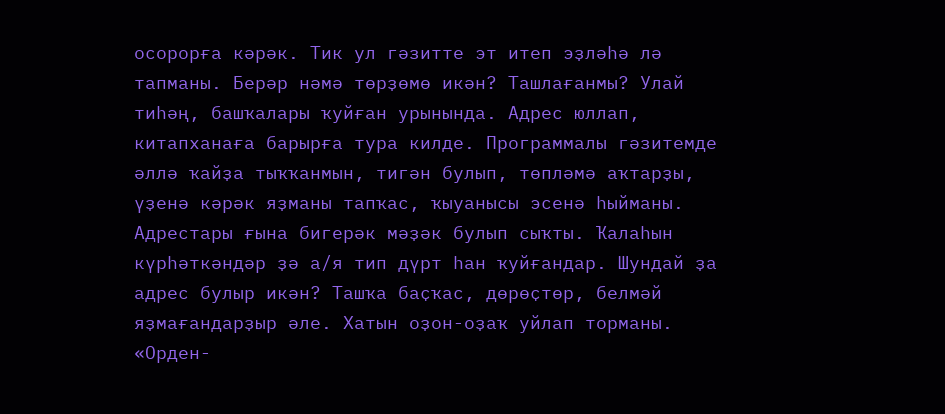осорорға кәрәк. Тик ул гәзитте эт итеп эҙләһә лә тапманы. Берәр нәмә төрҙөмө икән? Ташлағанмы? Улай тиһәң, башҡалары ҡуйған урынында. Адрес юллап, китапханаға барырға тура килде. Программалы гәзитемде әллә ҡайҙа тыҡҡанмын, тигән булып, төпләмә аҡтарҙы, үҙенә кәрәк яҙманы тапҡас, ҡыуанысы эсенә һыйманы. Адрестары ғына бигерәк мәҙәк булып сыҡты. Ҡалаһын күрһәткәндәр ҙә а/я тип дүрт һан ҡуйғандар. Шундай ҙа адрес булыр икән? Ташҡа баҫҡас, дөрөҫтөр, белмәй яҙмағандарҙыр әле. Хатын оҙон-оҙаҡ уйлап торманы. «Орден-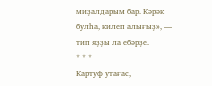миҙалдарым бар. Кәрәк булһа, килеп алығыҙ», — тип яҙҙы ла ебәрҙе.
* * *
Картуф утағас,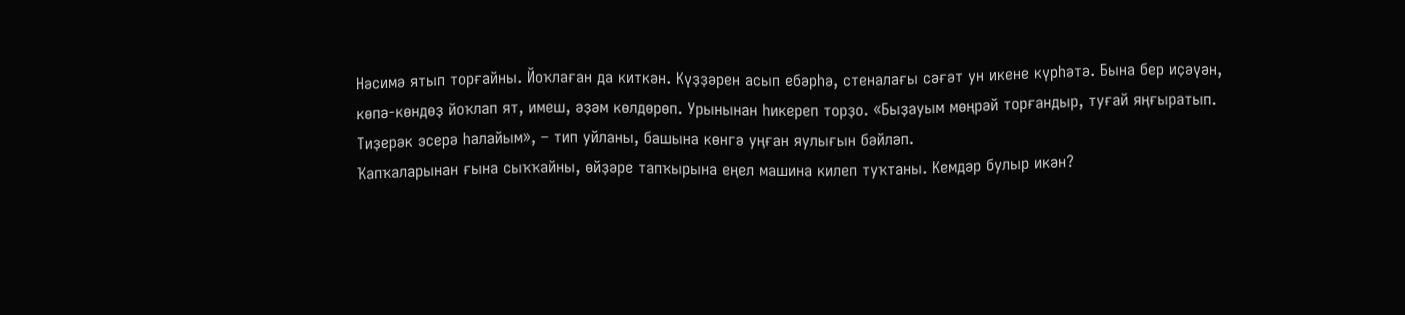Нәсимә ятып торғайны. Йоҡлаған да киткән. Күҙҙәрен асып ебәрһә, стеналағы сәғәт ун икене күрһәтә. Бына бер иҫәүән, көпә-көндөҙ йоҡлап ят, имеш, әҙәм көлдөрөп. Урынынан һикереп торҙо. «Быҙауым мөңрәй торғандыр, туғай яңғыратып. Тиҙерәк эсерә һалайым», – тип уйланы, башына көнгә уңған яулығын бәйләп.
Ҡапҡаларынан ғына сыҡҡайны, өйҙәре тапҡырына еңел машина килеп туҡтаны. Кемдәр булыр икән?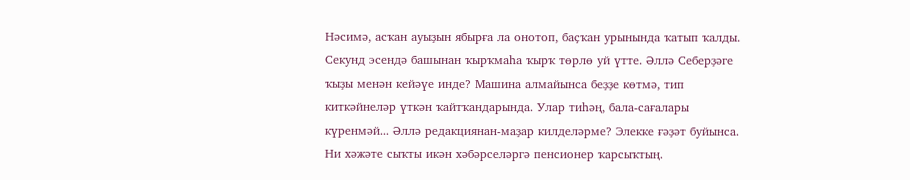Нәсимә, асҡан ауыҙын ябырға ла онотоп, баҫҡан урынында ҡатып ҡалды. Секунд эсендә башынан ҡырҡмаһа ҡырҡ төрлө уй үтте. Әллә Себерҙәге ҡыҙы менән кейәүе инде? Машина алмайынса беҙҙе көтмә, тип киткәйнеләр үткән ҡайтҡандарында. Улар тиһәң, бала-сағалары күренмәй... Әллә редакциянан-маҙар килделәрме? Элекке ғәҙәт буйынса. Ни хәжәте сыҡты икән хәбәрселәргә пенсионер ҡарсыҡтың.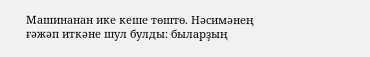Машинанан ике кеше төштө. Нәсимәнең ғәжәп иткәне шул булды: быларҙың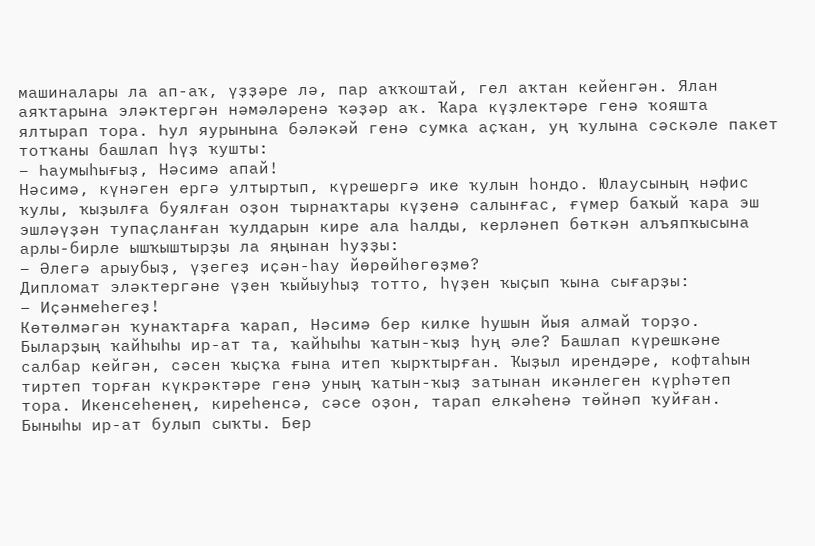машиналары ла ап-аҡ, үҙҙәре лә, пар аҡҡоштай, гел аҡтан кейенгән. Ялан аяҡтарына эләктергән нәмәләренә ҡәҙәр аҡ. Ҡара күҙлектәре генә ҡояшта ялтырап тора. Һул яурынына бәләкәй генә сумка аҫҡан, уң ҡулына сәскәле пакет тотҡаны башлап һүҙ ҡушты:
– Һаумыһығыҙ, Нәсимә апай!
Нәсимә, күнәген ергә ултыртып, күрешергә ике ҡулын һондо. Юлаусының нәфис ҡулы, ҡыҙылға буялған оҙон тырнаҡтары күҙенә салынғас, ғүмер баҡый ҡара эш эшләүҙән тупаҫланған ҡулдарын кире ала һалды, керләнеп бөткән алъяпҡысына арлы-бирле ышҡыштырҙы ла яңынан һуҙҙы:
– Әлегә арыубыҙ, үҙегеҙ иҫән-һау йөрөйһөгөҙмө?
Дипломат эләктергәне үҙен ҡыйыуһыҙ тотто, һүҙен ҡыҫып ҡына сығарҙы:
– Иҫәнмеһегеҙ!
Көтөлмәгән ҡунаҡтарға ҡарап, Нәсимә бер килке һушын йыя алмай торҙо. Быларҙың ҡайһыһы ир-ат та, ҡайһыһы ҡатын-ҡыҙ һуң әле? Башлап күрешкәне салбар кейгән, сәсен ҡыҫҡа ғына итеп ҡырҡтырған. Ҡыҙыл ирендәре, кофтаһын тиртеп торған күкрәктәре генә уның ҡатын-ҡыҙ затынан икәнлеген күрһәтеп тора. Икенсеһенең, киреһенсә, сәсе оҙон, тарап елкәһенә төйнәп ҡуйған. Быныһы ир-ат булып сыҡты. Бер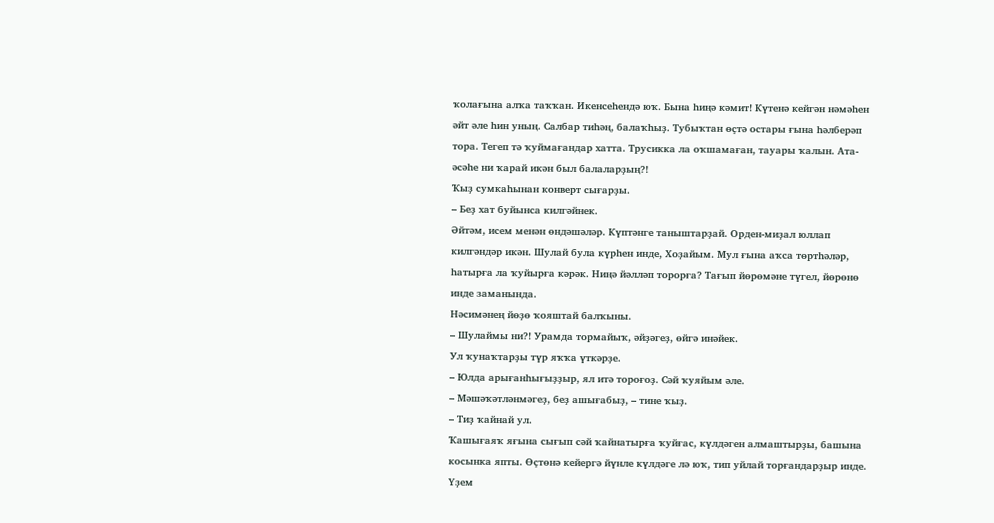ҡолағына алҡа таҡҡан. Икенсеһендә юҡ. Бына һиңә кәмит! Күтенә кейгән нәмәһен әйт әле һин уның. Салбар тиһәң, балаҡһыҙ. Тубыҡтан өҫтә остары ғына һәлберәп тора. Тегеп тә ҡуймағандар хатта. Трусикка ла оҡшамаған, тауары ҡалын. Ата-әсәһе ни ҡарай икән был балаларҙың?!
Ҡыҙ сумкаһынан конверт сығарҙы.
– Беҙ хат буйынса килгәйнек.
Әйтәм, исем менән өндәшәләр. Күптәнге таныштарҙай. Орден-миҙал юллап килгәндәр икән. Шулай була күрһен инде, Хоҙайым. Мул ғына аҡса төртһәләр, һатырға ла ҡуйырға кәрәк. Ниңә йәлләп торорға? Тағып йөрөмәне түгел, йөрөнө инде заманында.
Нәсимәнең йөҙө ҡояштай балҡыны.
– Шулаймы ни?! Урамда тормайыҡ, әйҙәгеҙ, өйгә инәйек.
Ул ҡунаҡтарҙы түр яҡҡа үткәрҙе.
– Юлда арығанһығыҙҙыр, ял итә тороғоҙ. Сәй ҡуяйым әле.
– Мәшәҡәтләнмәгеҙ, беҙ ашығабыҙ, – тине ҡыҙ.
– Тиҙ ҡайнай ул.
Ҡашығаяҡ яғына сығып сәй ҡайнатырға ҡуйғас, күлдәген алмаштырҙы, башына косынка япты. Өҫтөнә кейергә йүнле күлдәге лә юҡ, тип уйлай торғандарҙыр инде. Үҙем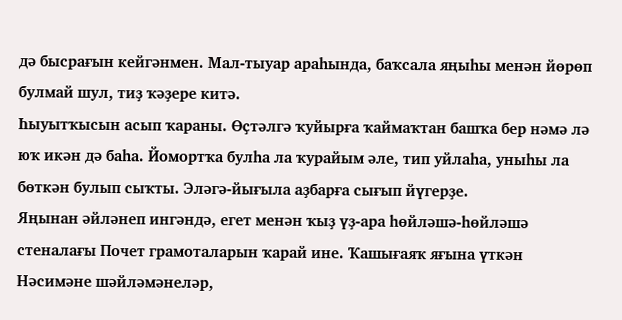дә бысрағын кейгәнмен. Мал-тыуар араһында, баҡсала яңыһы менән йөрөп булмай шул, тиҙ ҡәҙере китә.
Һыуытҡысын асып ҡараны. Өҫтәлгә ҡуйырға ҡаймаҡтан башҡа бер нәмә лә юҡ икән дә баһа. Йомортҡа булһа ла ҡурайым әле, тип уйлаһа, уныһы ла бөткән булып сыҡты. Эләгә-йығыла аҙбарға сығып йүгерҙе.
Яңынан әйләнеп ингәндә, егет менән ҡыҙ үҙ-ара һөйләшә-һөйләшә стеналағы Почет грамоталарын ҡарай ине. Ҡашығаяҡ яғына үткән Нәсимәне шәйләмәнеләр,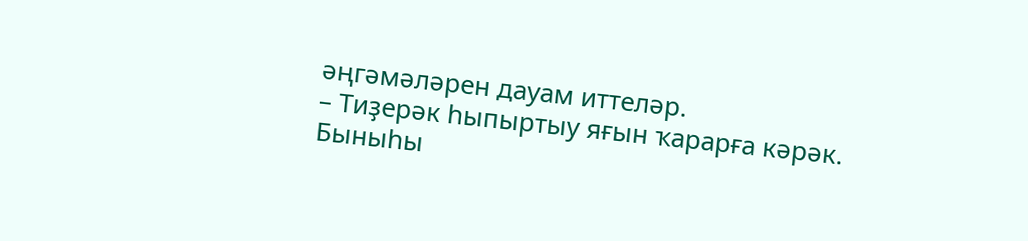әңгәмәләрен дауам иттеләр.
– Тиҙерәк һыпыртыу яғын ҡарарға кәрәк.
Быныһы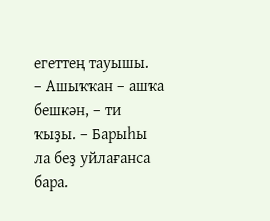егеттең тауышы.
– Ашыҡҡан – ашҡа бешкән, – ти ҡыҙы. – Барыһы ла беҙ уйлағанса бара.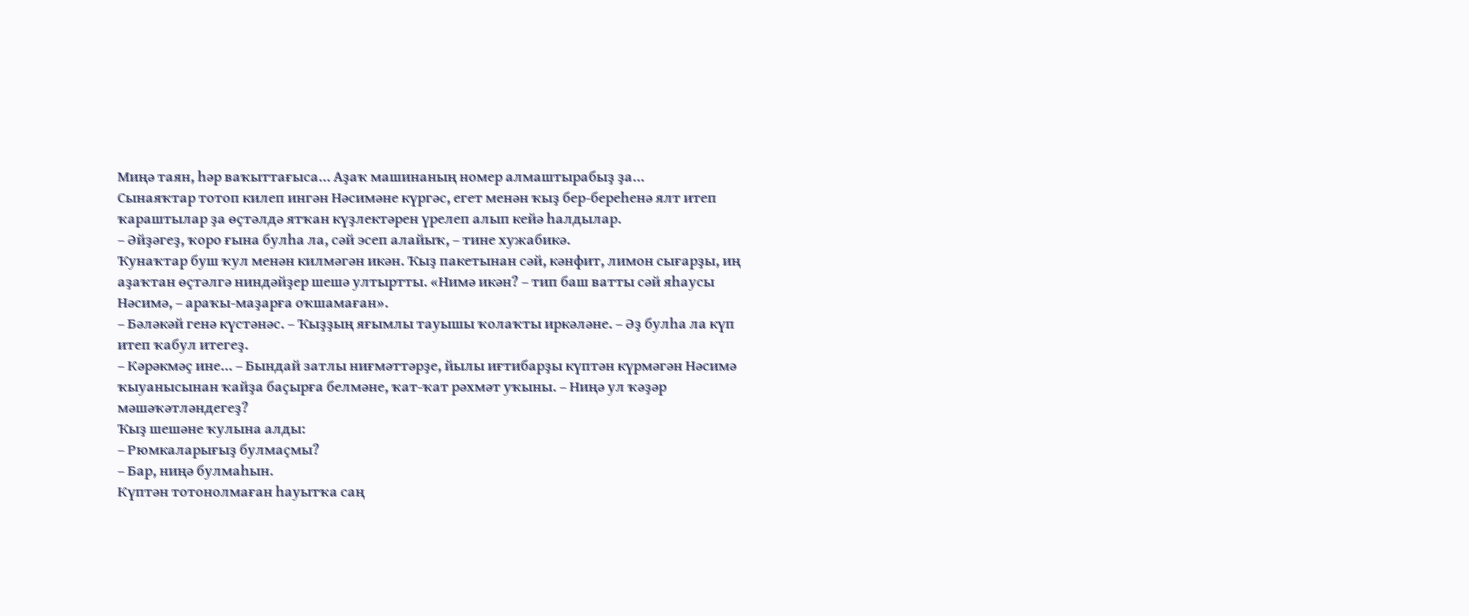Миңә таян, һәр ваҡыттағыса... Аҙаҡ машинаның номер алмаштырабыҙ ҙа...
Сынаяҡтар тотоп килеп ингән Нәсимәне күргәс, егет менән ҡыҙ бер-береһенә ялт итеп ҡараштылар ҙа өҫтәлдә ятҡан күҙлектәрен үрелеп алып кейә һалдылар.
– Әйҙәгеҙ, ҡоро ғына булһа ла, сәй эсеп алайыҡ, – тине хужабикә.
Ҡунаҡтар буш ҡул менән килмәгән икән. Ҡыҙ пакетынан сәй, кәнфит, лимон сығарҙы, иң аҙаҡтан өҫтәлгә ниндәйҙер шешә ултыртты. «Нимә икән? – тип баш ватты сәй яһаусы Нәсимә, – араҡы-маҙарға оҡшамаған».
– Бәләкәй генә күстәнәс. – Ҡыҙҙың яғымлы тауышы ҡолаҡты иркәләне. – Әҙ булһа ла күп итеп ҡабул итегеҙ.
– Кәрәкмәҫ ине... – Бындай затлы ниғмәттәрҙе, йылы иғтибарҙы күптән күрмәгән Нәсимә ҡыуанысынан ҡайҙа баҫырға белмәне, ҡат-ҡат рәхмәт уҡыны. – Ниңә ул ҡәҙәр мәшәҡәтләндегеҙ?
Ҡыҙ шешәне ҡулына алды:
– Рюмкаларығыҙ булмаҫмы?
– Бар, ниңә булмаһын.
Күптән тотонолмаған һауытҡа саң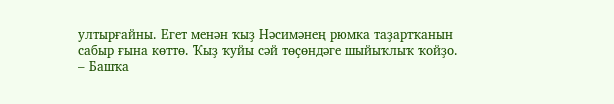ултырғайны. Егет менән ҡыҙ Нәсимәнең рюмка таҙартҡанын сабыр ғына көттө. Ҡыҙ ҡуйы сәй төҫөндәге шыйыҡлыҡ ҡойҙо.
– Башҡа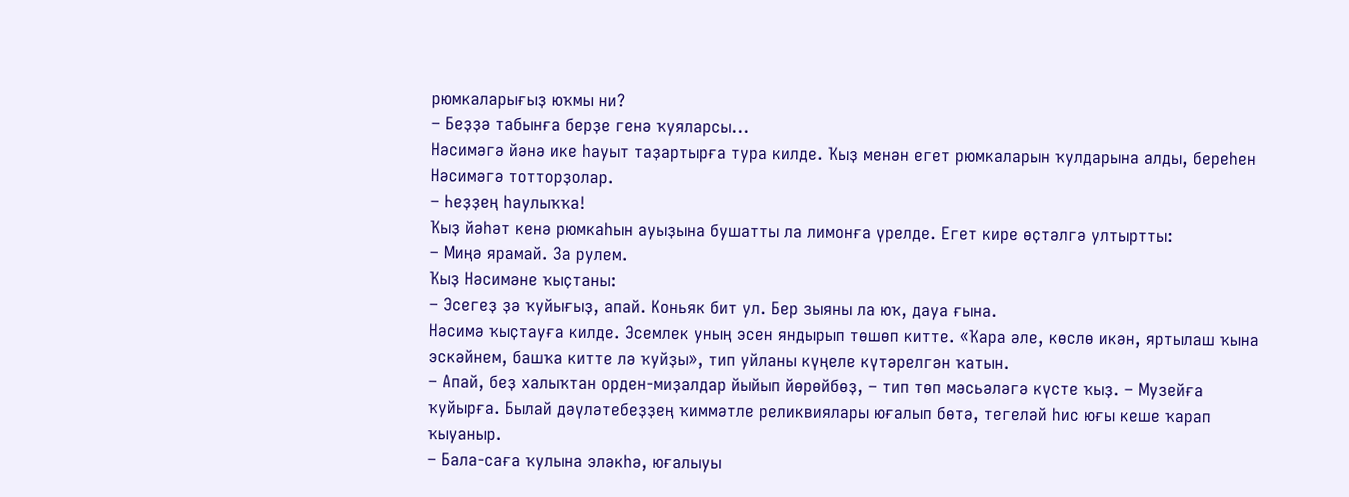рюмкаларығыҙ юҡмы ни?
– Беҙҙә табынға берҙе генә ҡуяларсы...
Нәсимәгә йәнә ике һауыт таҙартырға тура килде. Ҡыҙ менән егет рюмкаларын ҡулдарына алды, береһен Нәсимәгә тотторҙолар.
– Һеҙҙең һаулыҡҡа!
Ҡыҙ йәһәт кенә рюмкаһын ауыҙына бушатты ла лимонға үрелде. Егет кире өҫтәлгә ултыртты:
– Миңә ярамай. За рулем.
Ҡыҙ Нәсимәне ҡыҫтаны:
– Эсегеҙ ҙә ҡуйығыҙ, апай. Коньяк бит ул. Бер зыяны ла юҡ, дауа ғына.
Нәсимә ҡыҫтауға килде. Эсемлек уның эсен яндырып төшөп китте. «Ҡара әле, көслө икән, яртылаш ҡына эскәйнем, башҡа китте лә ҡуйҙы», тип уйланы күңеле күтәрелгән ҡатын.
– Апай, беҙ халыҡтан орден-миҙалдар йыйып йөрөйбөҙ, – тип төп мәсьәләгә күсте ҡыҙ. – Музейға ҡуйырға. Былай дәүләтебеҙҙең ҡиммәтле реликвиялары юғалып бөтә, тегеләй һис юғы кеше ҡарап ҡыуаныр.
– Бала-саға ҡулына эләкһә, юғалыуы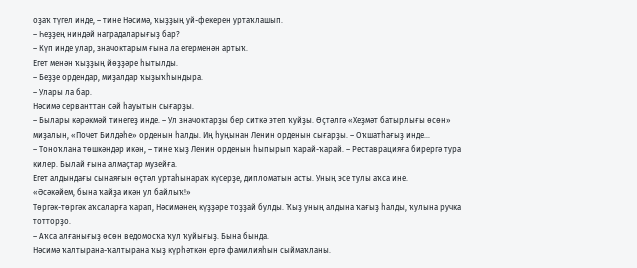оҙаҡ түгел инде, – тине Нәсимә, ҡыҙҙың уй-фекерен уртаҡлашып.
– Һеҙҙең ниндәй наградаларығыҙ бар?
– Күп инде улар, значоктарым ғына ла егерменән артыҡ.
Егет менән ҡыҙҙың йөҙҙәре һытылды.
– Беҙҙе ордендар, миҙалдар ҡыҙыҡһындыра.
– Улары ла бар.
Нәсимә серванттан сәй һауытын сығарҙы.
– Былары кәрәкмәй тинегеҙ инде. – Ул значоктарҙы бер ситкә этеп ҡуйҙы. Өҫтәлгә «Хеҙмәт батырлығы өсөн» миҙалын, «Почет Билдәһе» орденын һалды. Иң һуңынан Ленин орденын сығарҙы. – Оҡшатһағыҙ инде...
– Тоноҡлана төшкәндәр икән, – тине ҡыҙ Ленин орденын һыпырып ҡарай-ҡарай. – Реставрацияға бирергә тура килер. Былай ғына алмаҫтар музейға.
Егет алдындағы сынаяғын өҫтәл уртаһынараҡ күсерҙе, дипломатын асты. Уның эсе тулы аҡса ине.
«Әсәкәйем, бына ҡайҙа икән ул байлыҡ!»
Төргәк-төргәк аҡсаларға ҡарап, Нәсимәнең күҙҙәре тоҙҙай булды. Ҡыҙ уның алдына ҡағыҙ һалды, ҡулына ручка тотторҙо.
– Аҡса алғанығыҙ өсөн ведомосҡа ҡул ҡуйығыҙ. Бына бында.
Нәсимә ҡалтырана-ҡалтырана ҡыҙ күрһәткән ергә фамилияһын сыймаҡланы.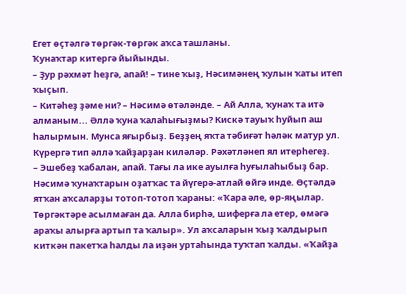Егет өҫтәлгә төргәк-төргәк аҡса ташланы.
Ҡунаҡтар китергә йыйынды.
– Ҙур рәхмәт һеҙгә, апай! – тине ҡыҙ, Нәсимәнең ҡулын ҡаты итеп ҡыҫып.
– Китәһеҙ ҙәме ни? – Нәсимә өтәләнде. – Ай Алла, ҡунаҡ та итә алманым... Әллә ҡуна ҡалаһығыҙмы? Кискә тауыҡ һуйып аш һалырмын. Мунса яғырбыҙ. Беҙҙең яҡта тәбиғәт һәләк матур ул. Күрергә тип әллә ҡайҙарҙан киләләр. Рәхәтләнеп ял итерһегеҙ.
– Эшебеҙ ҡабалан, апай. Тағы ла ике ауылға һуғылаһыбыҙ бар.
Нәсимә ҡунаҡтарын оҙатҡас та йүгерә-атлай өйгә инде. Өҫтәлдә ятҡан аҡсаларҙы тотоп-тотоп ҡараны: «Ҡара әле, өр-яңылар. Төргәктәре асылмаған да. Алла бирһә, шиферға ла етер, өмәгә араҡы алырға артып та ҡалыр». Ул аҡсаларын ҡыҙ ҡалдырып киткән пакетҡа һалды ла иҙән уртаһында туҡтап ҡалды. «Ҡайҙа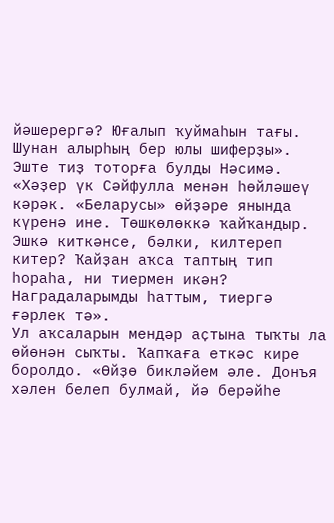йәшерергә? Юғалып ҡуймаһын тағы. Шунан алырһың бер юлы шиферҙы».
Эште тиҙ тоторға булды Нәсимә. «Хәҙер үк Сәйфулла менән һөйләшеү кәрәк. «Беларусы» өйҙәре янында күренә ине. Төшкөлөккә ҡайҡандыр. Эшкә киткәнсе, бәлки, килтереп китер? Ҡайҙан аҡса таптың тип һораһа, ни тиермен икән? Наградаларымды һаттым, тиергә ғәрлек тә».
Ул аҡсаларын мендәр аҫтына тыҡты ла өйөнән сыҡты. Ҡапҡаға еткәс кире боролдо. «Өйҙө бикләйем әле. Донъя хәлен белеп булмай, йә берәйһе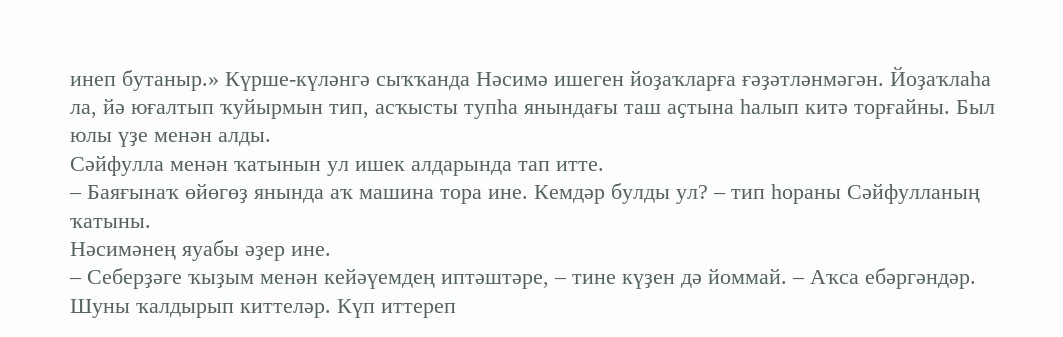инеп бутаныр.» Күрше-күләнгә сыҡҡанда Нәсимә ишеген йоҙаҡларға ғәҙәтләнмәгән. Йоҙаҡлаһа ла, йә юғалтып ҡуйырмын тип, асҡысты тупһа янындағы таш аҫтына һалып китә торғайны. Был юлы үҙе менән алды.
Сәйфулла менән ҡатынын ул ишек алдарында тап итте.
– Баяғынаҡ өйөгөҙ янында аҡ машина тора ине. Кемдәр булды ул? – тип һораны Сәйфулланың ҡатыны.
Нәсимәнең яуабы әҙер ине.
– Себерҙәге ҡыҙым менән кейәүемдең иптәштәре, – тине күҙен дә йоммай. – Аҡса ебәргәндәр. Шуны ҡалдырып киттеләр. Күп иттереп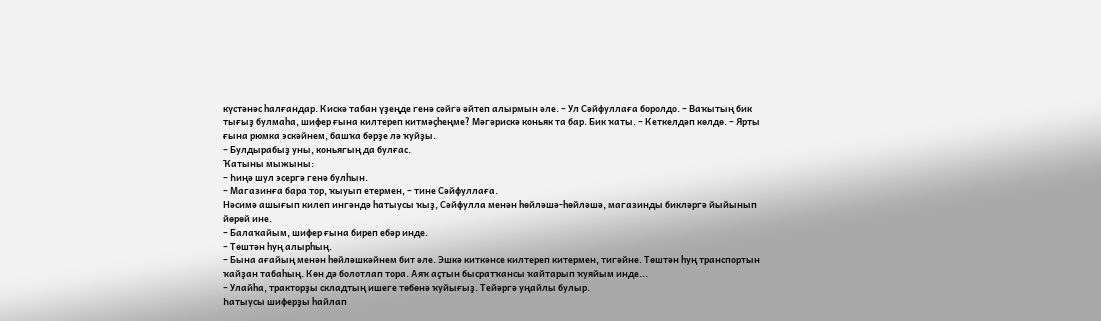күстәнәс һалғандар. Кискә табан үҙеңде генә сәйгә әйтеп алырмын әле. – Ул Сәйфуллаға боролдо. – Ваҡытың бик тығыҙ булмаһа, шифер ғына килтереп китмәҫһеңме? Мәгәрискә коньяк та бар. Бик ҡаты. – Кеткелдәп көлдө. – Ярты ғына рюмка эскәйнем, башҡа бәрҙе лә ҡуйҙы.
– Булдырабыҙ уны, коньягың да булғас.
Ҡатыны мыжыны:
– Һиңә шул эсергә генә булһын.
– Магазинға бара тор, ҡыуып етермен, – тине Сәйфуллаға.
Нәсимә ашығып килеп ингәндә һатыусы ҡыҙ, Сәйфулла менән һөйләшә-һөйләшә, магазинды бикләргә йыйынып йөрөй ине.
– Балаҡайым, шифер ғына биреп ебәр инде.
– Төштән һуң алырһың.
– Бына ағайың менән һөйләшкәйнем бит әле. Эшкә киткәнсе килтереп китермен, тигәйне. Төштән һуң транспортын ҡайҙан табаһың. Көн дә болотлап тора. Аяҡ аҫтын бысратҡансы ҡайтарып ҡуяйым инде...
– Улайһа, тракторҙы складтың ишеге төбөнә ҡуйығыҙ. Тейәргә уңайлы булыр.
Һатыусы шиферҙы һайлап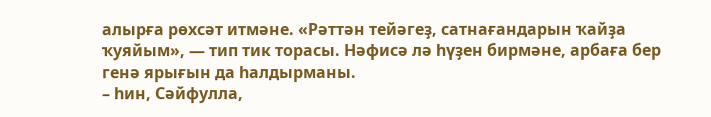алырға рөхсәт итмәне. «Рәттән тейәгеҙ, сатнағандарын ҡайҙа ҡуяйым», — тип тик торасы. Нәфисә лә һүҙен бирмәне, арбаға бер генә ярығын да һалдырманы.
– һин, Сәйфулла,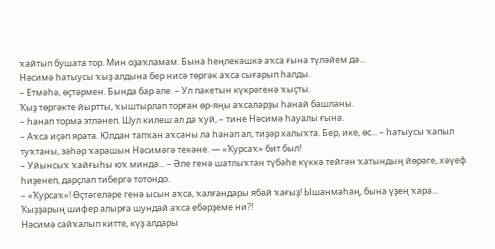ҡайтып бушата тор. Мин оҙаҡламам. Бына һеңлекәшкә аҡса ғына түләйем дә...
Нәсимә һатыусы ҡыҙ алдына бер нисә төргәк аҡса сығарып һалды.
– Етмәһә, өҫтәрмен. Бында бар әле. – Ул пакетын күкрәгенә ҡыҫты.
Ҡыҙ төргәкте йыртты, ҡыштырлап торған өр-яңы аҡсаларҙы һанай башланы.
– һанап торма этләнеп. Шул килеш ал да ҡуй, – тине Нәсимә һауалы ғына.
– Аҡса иҫәп ярата. Юлдан тапҡан аҡсаны ла һанап ал, тиҙәр халыҡта. Бер, ике, өс... – һатыусы ҡапыл туҡтаны, зәһәр ҡарашын Нәсимәгә текәне. — «Ҡурсаҡ» бит был!
– Уйынсыҡ ҡайғыһы юҡ миндә... – Әле генә шатлыҡтан түбәһе күккә тейгән ҡатындың йөрәге, хәүеф һиҙенеп, дарҫлап тибергә тотондо.
– «Ҡурсаҡ»! Өҫтәгеләре генә ысын аҡса, ҡалғандары ябай ҡағыҙ! Ышанмаһаң, бына үҙең ҡара... Ҡыҙҙарың шифер алырға шундай аҡса ебәрҙеме ни?!
Нәсимә сайҡалып китте, күҙ алдары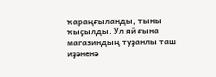ҡараңғыланды, тыны ҡыҫылды. Ул яй ғына магазиндың туҙанлы таш иҙәненә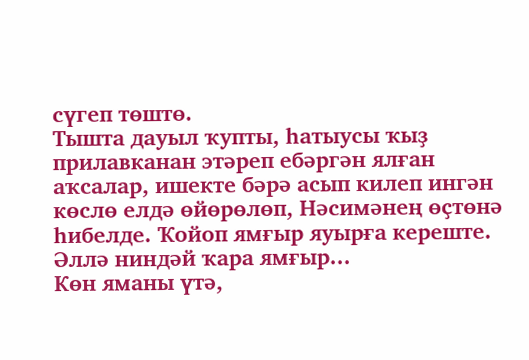сүгеп төштө.
Тышта дауыл ҡупты, һатыусы ҡыҙ прилавканан этәреп ебәргән ялған аҡсалар, ишекте бәрә асып килеп ингән көслө елдә өйөрөлөп, Нәсимәнең өҫтөнә һибелде. Ҡойоп ямғыр яуырға кереште. Әллә ниндәй ҡара ямғыр...
Көн яманы үтә,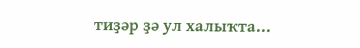тиҙәр ҙә ул халыҡта...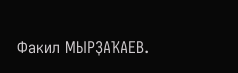Факил МЫРҘАҠАЕВ.